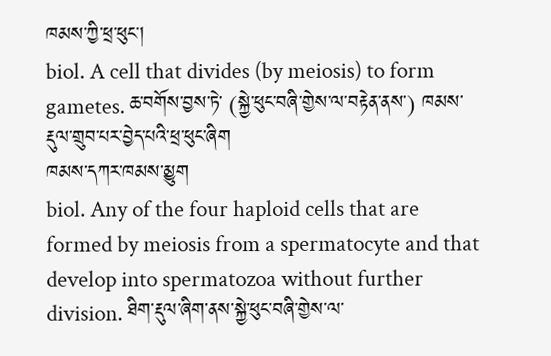ཁམས་ཀྱི་ཕྲ་ཕུང།
biol. A cell that divides (by meiosis) to form gametes. ཆ་བགོས་བྱས་ཏེ་ (སྐྱེ་ཕུང་བཞི་གྱེས་ལ་བརྟེན་ནས་) ཁམས་རྡུལ་གྲུབ་པར་བྱེད་པའི་ཕྲ་ཕུང་ཞིག
ཁམས་དཀར་ཁམས་མྱུག
biol. Any of the four haploid cells that are formed by meiosis from a spermatocyte and that develop into spermatozoa without further division. ཐིག་རྡུལ་ཞིག་ནས་སྐྱེ་ཕུང་བཞི་གྱེས་ལ་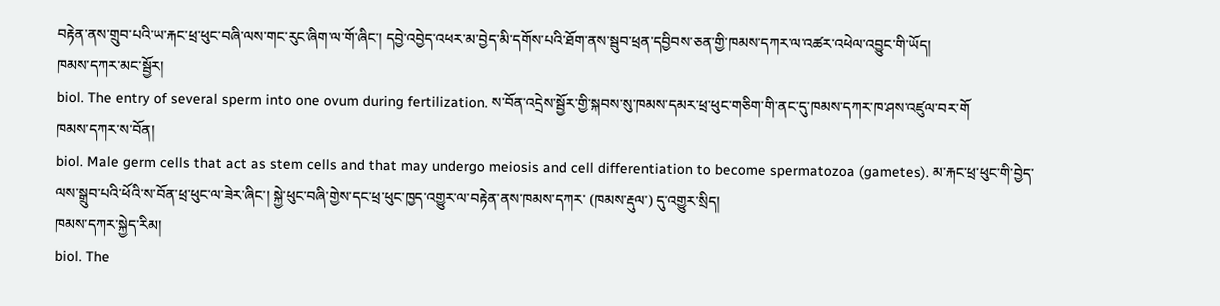བརྟེན་ནས་གྲུབ་པའི་ཡ་རྐང་ཕྲ་ཕུང་བཞི་ལས་གང་རུང་ཞིག་ལ་གོ་ཞིང་། དབྱེ་འབྱེད་འཕར་མ་བྱེད་མི་དགོས་པའི་ཐོག་ནས་སྦུབ་ཕྲན་དབྱིབས་ཅན་གྱི་ཁམས་དཀར་ལ་འཚར་འཕེལ་འབྱུང་གི་ཡོད།
ཁམས་དཀར་མང་སྦྱོར།
biol. The entry of several sperm into one ovum during fertilization. ས་བོན་འདྲེས་སྦྱོར་གྱི་སྐབས་སུ་ཁམས་དམར་ཕྲ་ཕུང་གཅིག་གི་ནང་དུ་ཁམས་དཀར་ཁ་ཤས་འཛུལ་བར་གོ
ཁམས་དཀར་ས་བོན།
biol. Male germ cells that act as stem cells and that may undergo meiosis and cell differentiation to become spermatozoa (gametes). མ་རྐང་ཕྲ་ཕུང་གི་བྱེད་ལས་སྒྲུབ་པའི་ཕོའི་ས་བོན་ཕྲ་ཕུང་ལ་ཟེར་ཞིང་། སྐྱེ་ཕུང་བཞི་གྱེས་དང་ཕྲ་ཕུང་ཁྱད་འགྱུར་ལ་བརྟེན་ནས་ཁམས་དཀར་ (ཁམས་རྡུལ་) དུ་འགྱུར་སྲིད།
ཁམས་དཀར་སྐྱེད་རིམ།
biol. The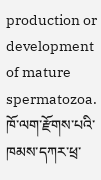production or development of mature spermatozoa. ཁོ་ལག་རྫོགས་པའི་ཁམས་དཀར་ཕྲ་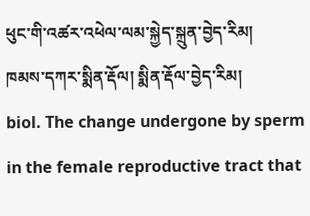ཕུང་གི་འཚར་འཕེལ་ལམ་སྐྱེད་སྐྲུན་བྱེད་རིམ།
ཁམས་དཀར་སྨིན་རྡོལ། སྨིན་རྡོལ་བྱེད་རིམ།
biol. The change undergone by sperm in the female reproductive tract that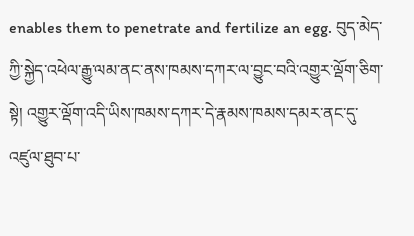enables them to penetrate and fertilize an egg. བུད་མེད་ཀྱི་སྐྱེད་འཕེལ་རྒྱུ་ལམ་ནང་ནས་ཁམས་དཀར་ལ་བྱུང་བའི་འགྱུར་ལྡོག་ཅིག་སྟེ། འགྱུར་ལྡོག་འདི་ཡིས་ཁམས་དཀར་དེ་རྣམས་ཁམས་དམར་ནང་དུ་འཛུལ་ཐུབ་པ་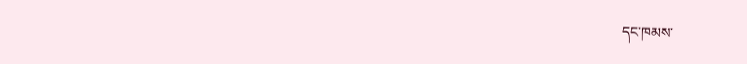དང་ཁམས་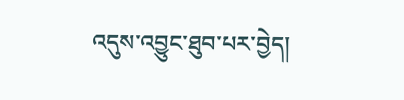འདུས་འབྱུང་ཐུབ་པར་བྱེད།